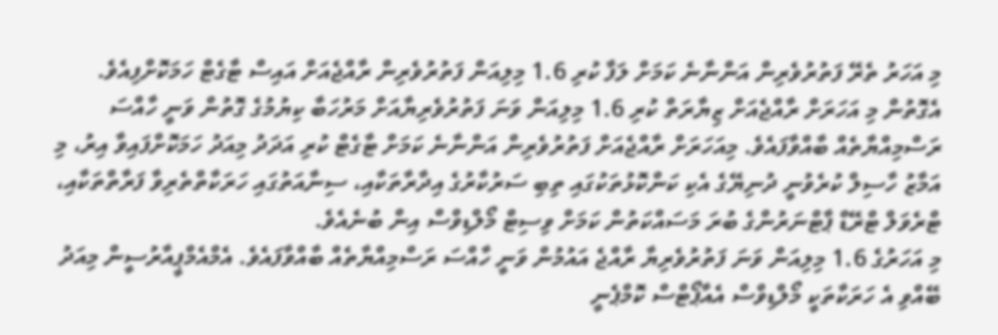މި އަހަރު ތެރޭ ފަތުރުވެރިން އަންނާނެ ކަމަށް ލަފާ ކުރި 1.6 މިލިއަން ފަތުރުވެރިން ރާއްޖެއަށް އައިސް ޓާގެޓް ހަމަކޮށްފިއެވެ.
އެގޮތުން މި އަހަރަށް ރާއްޖެއަށް ޒިޔާރަތް ކުރި 1.6 މިލިއަން ވަނަ ފަތުރުވެރިޔާއަށް މަރުހަބާ ކިޔުމުގެ ގޮތުން ވަނީ ހާއްސަ ރަސްމިއްޔާތެއް ބާއްވާފައެވެ. މިއަހަރަށް ރާއްޖެއަށް ފަތުރުވެރިން އަންނާނެ ކަމަށް ޓާގެޓް ކުރި އަދަދު މިއަދު ހަމަކޮށްފައިވާ އިރު، މި އަމާޒު ހާސިލް ކުރެވުނީ ދުނިޔޭގެ އެކި ކަންކޮޅުތަކުގައި ތިބި ސަރުކާރުގެ އިދާރާތަކާއި، ސިނާއަތުގައި ހަރަކާތްތެރިވާ ފަރާތްތަކާއި، ޓްރެވަލް ޓްރޭޑް ޕާޓްނަރުންގެ ބުރަ މަސައްކަތުން ކަމަށް ވިސިޓް މޯލްޑިވްސް އިން ބުނެއެވެ.
މި އަހަރުގެ 1.6 މިލިއަން ވަނަ ފަތުރުވެރިޔާ ރާއްޖެ އައުމުން ވަނީ ހާއްސަ ރަސްމިއްޔާތެއް ބާއްވާފައެވެ. އެމްއެމްޕީއާރުސީން މިއަދު ބޭއްވި އެ ހަރަކާތަކީ މޯލްޑިވްސް އެއާޕޯޓްސް ކޮމްޕެނީ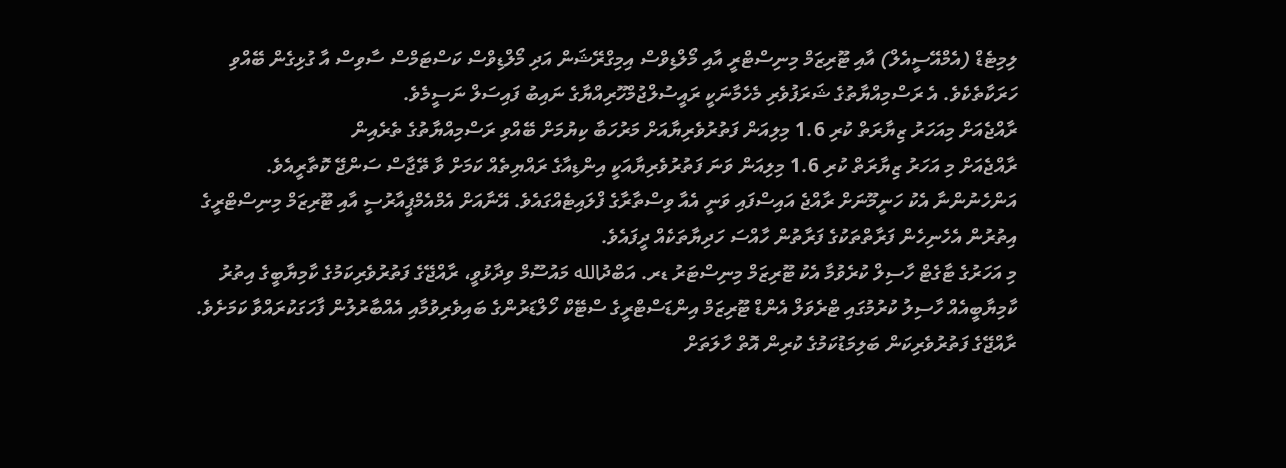ލިމިޓެޑް (އެމްއޭސީއެލް) އާއި ޓޫރިޒަމް މިނިސްޓްރީ އާއި މޯލްޑިވްސް އިމިގްރޭޝަން އަދި މޯލްޑިވްސް ކަސްޓަމްސް ސާވިސް އާ ގުޅިގެން ބޭއްވި ހަރަކާތެކެވެ. އެ ރަސްމިއްޔާތުގެ ޝަރަފުވެރި މެހެމާނަކީ ރައީސުލްޖުމްހޫރިއްޔާގެ ނައިބު ފައިސަލް ނަސީމެވެ.
ރާއްޖެއަށް މިއަހަރު ޒިޔާރަތް ކުރި 1.6 މިލިއަން ފަތުރުވެރިޔާއަށް މަރުހަބާ ކިޔުމަށް ބޭއްވި ރަސްމިއްޔާތުގެ ތެރެއިން
ރާއްޖެއަށް މި އަހަރު ޒިޔާރަތް ކުރި 1.6 މިލިއަން ވަނަ ފަތުރުވެރިޔާއަކީ އިންޑިއާގެ ރައްޔިތެއް ކަމަށް ވާ ތޭޖާސް ސަންޖޭ ކޮތާރީއެވެ. އަންހެނުންނާ އެކު ހަނީމޫނަށް ރާއްޖެ އައިސްފައި ވަނީ އެއާ ވިސްތާރާގެ ފްލައިޓެއްގައެވެ. އޭނާއަށް އެމްއެމްޕީއާރުސީ އާއި ޓޫރިޒަމް މިނިސްޓްރީގެ އިތުރުން އެހެނިހެން ފަރާތްތަކުގެ ފަރާތުން ހާއްސަ ހަދިޔާތަކެއް ދީފައެވެ.
މި އަހަރުގެ ޓާގެޓް ހާސިލް ކުރެވުމާ އެކު ޓޫރިޒަމް މިނިސްޓަރު ޑރ. އަބްދުالله މައުސޫމް ވިދާޅުވީ، ރާއްޖޭގެ ފަތުރުވެރިކަމުގެ ކާމިޔާބީގެ އިތުރު ކާމިޔާބީއެއް ހާސިލު ކުރުމުގައި ޓްރެވަލް އެންޑް ޓޫރިޒަމް އިންޑަސްޓްރީގެ ސްޓޭކް ހޯލްޑަރުންގެ ބައިވެރިވުމާއި އެއްބާރުލުން ފާހަގަކުރައްވާ ކަމަށެވެ. ރާއްޖޭގެ ފަތުރުވެރިކަން ބަލިމަޑުކަމުގެ ކުރިން އޮތް ހާލަތަށް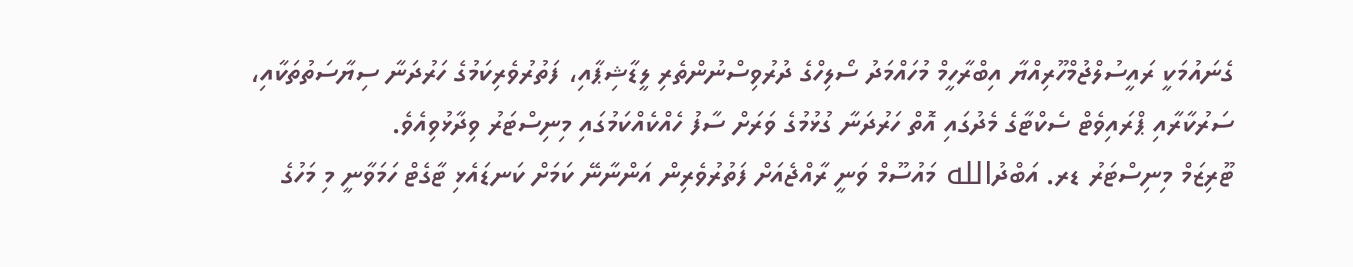ގެނައުމަކީ ރައީސުލްޖުމްހޫރިއްޔާ އިބްރާހީމް މުހައްމަދު ސޯލިހްގެ ދުރުވިސްނުންތެރި ލީޑާޝިޕާއި، ފަތުރުވެރިކަމުގެ ހަރުދަނާ ސިޔާސަތުތަކާއި، ސަރުކާރާއި ޕްރައިވެޓް ސެކްޓާގެ މެދުގައި އޮތް ހަރުދަނާ ގުޅުމުގެ ވަރަށް ސާފު ހެއްކެއްކަމުގައި މިނިސްޓަރު ވިދާޅުވިއެވެ.
ޓޫރިޒަމް މިނިސްޓަރު ޑރ. އަބްދުالله މައުސޫމް ވަނީ ރާއްޖެއަށް ފަތުރުވެރިން އަންނާނޭ ކަމަށް ކަނޑައެޅި ޓާގެޓް ހަމަވާނީ މި މަހުގެ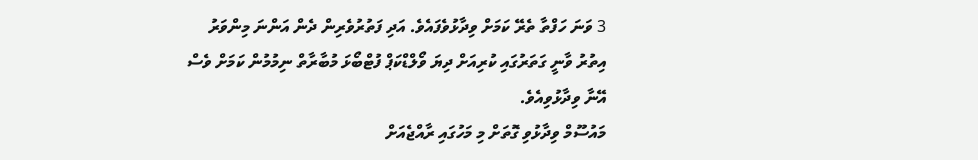3 ވަނަ ހަފްތާ ތެރޭ ކަމަށް ވިދާޅުވެފައެވެ. އަދި ފަތުރުވެރިން ދެން އަންނަ މިންވަރު އިތުރު ވާނީ ގަތަރުގައި ކުރިއަށް ދިޔަ ވޯލްޑްކަޕް ފުޓްބޯޅަ މުބާރާތް ނިމުމުން ކަމަށް ވެސް އޭނާ ވިދާޅުވިއެވެ.
މައުސޫމް ވިދާޅުވި ގޮތަށް މި މަހުގައި ރާއްޖެއަށް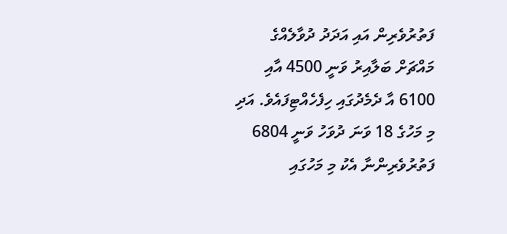ފަތުރުވެރިން އައި އަދަދު ދުވާލެއްގެ މައްޗަށް ބަލާއިރު ވަނީ 4500 އާއި 6100 އާ ދެމެދުގައި ހިފެހެއްޓިފައެވެ. އަދި މި މަހުގެ 18 ވަނަ ދުވަހު ވަނީ 6804 ފަތުރުވެރިންނާ އެކު މި މަހުގައި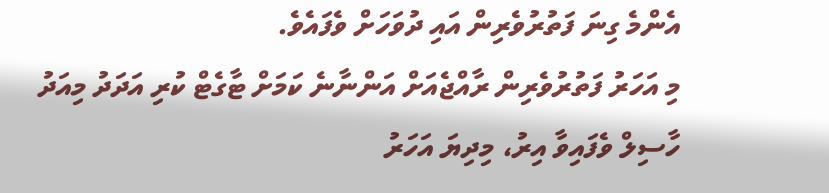އެންމެ ގިނަ ފަތުރުވެރިން އައި ދުވަހަށް ވެފައެވެ.
މި އަހަރު ފަތުރުވެރިން ރާއްޖެއަށް އަންނާނެ ކަމަށް ޓާގެޓް ކުރި އަދަދު މިއަދު ހާސިލް ވެފައިވާ އިރު، މިދިޔަ އަހަރު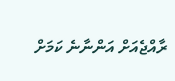ރާއްޖެއަށް އަންނާނެ ކަމަށް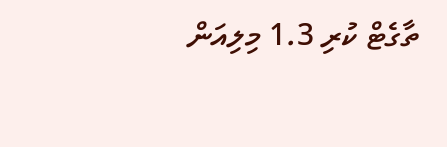ތާގެޓް ކުރި 1.3 މިލިއަން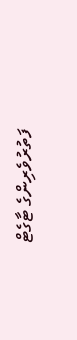ފަތުރުވެރިންގެ ޓާގެޓް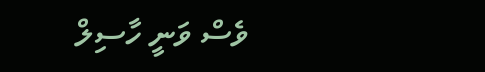ވެސް ވަނީ ހާސިލް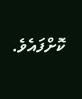ކޮށްފައެވެ.